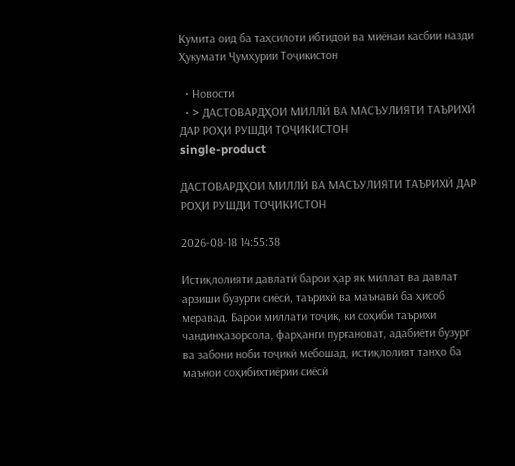Кумита оид ба таҳсилоти ибтидоӣ ва миёнаи касбии назди Ҳукумати Ҷумҳурии Тоҷикистон

  • Новости
  • > ДАСТОВАРДҲОИ МИЛЛӢ ВА МАСЪУЛИЯТИ ТАЪРИХӢ ДАР РОҲИ РУШДИ ТОҶИКИСТОН
single-product

ДАСТОВАРДҲОИ МИЛЛӢ ВА МАСЪУЛИЯТИ ТАЪРИХӢ ДАР РОҲИ РУШДИ ТОҶИКИСТОН

2026-08-18 14:55:38

Истиқлолияти давлатӣ барои ҳар як миллат ва давлат арзиши бузурги сиёсӣ, таърихӣ ва маънавӣ ба ҳисоб меравад. Барои миллати тоҷик, ки соҳиби таърихи чандинҳазорсола, фарҳанги пурғановат, адабиёти бузург ва забони ноби тоҷикӣ мебошад, истиқлолият танҳо ба маънои соҳибихтиёрии сиёсӣ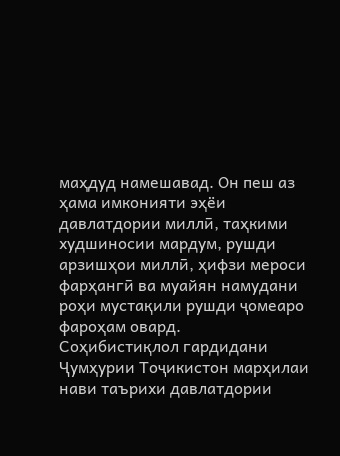маҳдуд намешавад. Он пеш аз ҳама имконияти эҳёи давлатдории миллӣ, таҳкими худшиносии мардум, рушди арзишҳои миллӣ, ҳифзи мероси фарҳангӣ ва муайян намудани роҳи мустақили рушди ҷомеаро фароҳам овард.
Соҳибистиқлол гардидани Ҷумҳурии Тоҷикистон марҳилаи нави таърихи давлатдории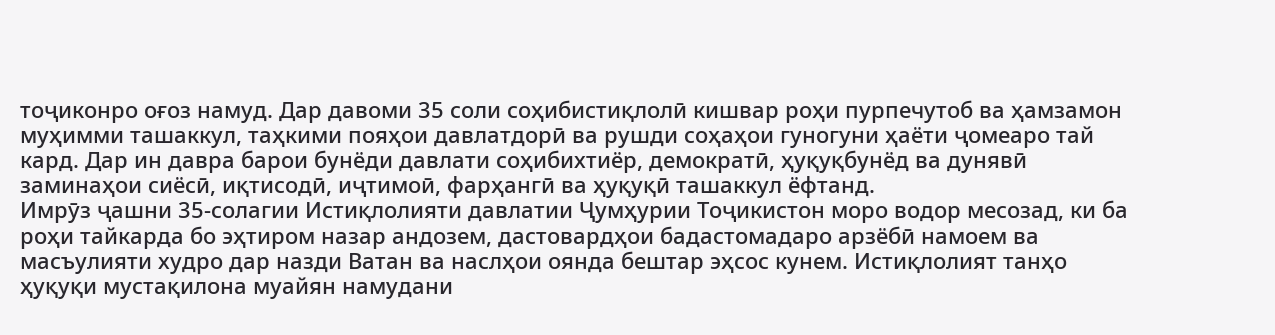тоҷиконро оғоз намуд. Дар давоми 35 соли соҳибистиқлолӣ кишвар роҳи пурпечутоб ва ҳамзамон муҳимми ташаккул, таҳкими пояҳои давлатдорӣ ва рушди соҳаҳои гуногуни ҳаёти ҷомеаро тай кард. Дар ин давра барои бунёди давлати соҳибихтиёр, демократӣ, ҳуқуқбунёд ва дунявӣ заминаҳои сиёсӣ, иқтисодӣ, иҷтимоӣ, фарҳангӣ ва ҳуқуқӣ ташаккул ёфтанд.
Имрӯз ҷашни 35-солагии Истиқлолияти давлатии Ҷумҳурии Тоҷикистон моро водор месозад, ки ба роҳи тайкарда бо эҳтиром назар андозем, дастовардҳои бадастомадаро арзёбӣ намоем ва масъулияти худро дар назди Ватан ва наслҳои оянда бештар эҳсос кунем. Истиқлолият танҳо ҳуқуқи мустақилона муайян намудани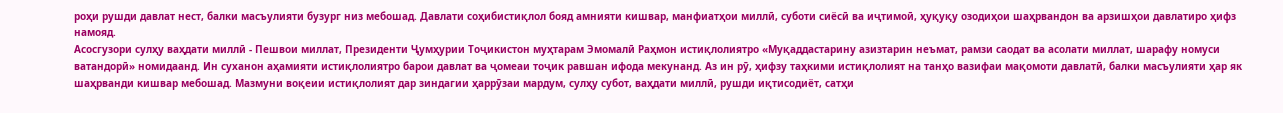роҳи рушди давлат нест, балки масъулияти бузург низ мебошад. Давлати соҳибистиқлол бояд амнияти кишвар, манфиатҳои миллӣ, суботи сиёсӣ ва иҷтимоӣ, ҳуқуқу озодиҳои шаҳрвандон ва арзишҳои давлатиро ҳифз намояд.
Асосгузори сулҳу ваҳдати миллӣ - Пешвои миллат, Президенти Ҷумҳурии Тоҷикистон муҳтарам Эмомалӣ Раҳмон истиқлолиятро «Муқаддастарину азизтарин неъмат, рамзи саодат ва асолати миллат, шарафу номуси ватандорӣ» номидаанд. Ин суханон аҳамияти истиқлолиятро барои давлат ва ҷомеаи тоҷик равшан ифода мекунанд. Аз ин рӯ, ҳифзу таҳкими истиқлолият на танҳо вазифаи мақомоти давлатӣ, балки масъулияти ҳар як шаҳрванди кишвар мебошад. Мазмуни воқеии истиқлолият дар зиндагии ҳаррӯзаи мардум, сулҳу субот, ваҳдати миллӣ, рушди иқтисодиёт, сатҳи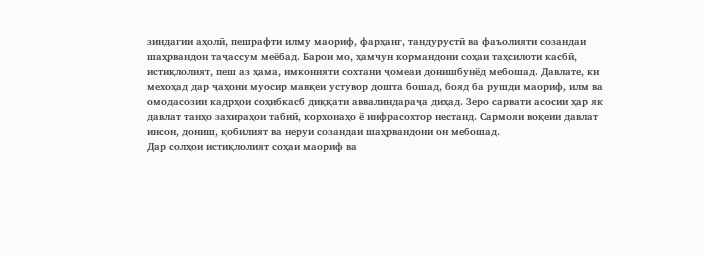зиндагии аҳолӣ, пешрафти илму маориф, фарҳанг, тандурустӣ ва фаъолияти созандаи шаҳрвандон таҷассум меёбад. Барои мо, ҳамчун кормандони соҳаи таҳсилоти касбӣ, истиқлолият, пеш аз ҳама, имконияти сохтани ҷомеаи донишбунёд мебошад. Давлате, ки мехоҳад дар ҷаҳони муосир мавқеи устувор дошта бошад, бояд ба рушди маориф, илм ва омодасозии кадрҳои соҳибкасб диққати аввалиндараҷа диҳад. Зеро сарвати асосии ҳар як давлат танҳо захираҳои табиӣ, корхонаҳо ё инфрасохтор нестанд. Сармояи воқеии давлат инсон, дониш, қобилият ва неруи созандаи шаҳрвандони он мебошад.
Дар солҳои истиқлолият соҳаи маориф ва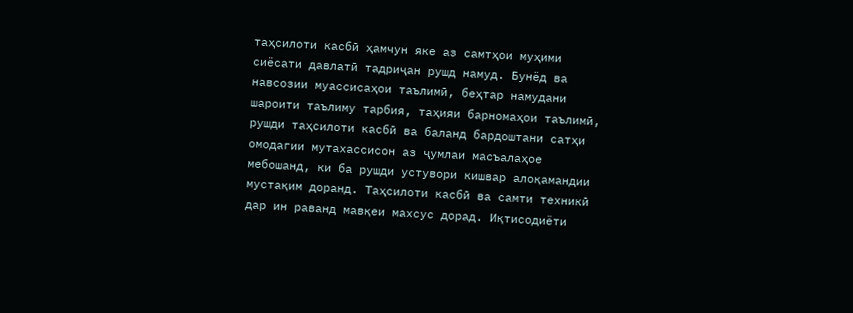таҳсилоти касбӣ ҳамчун яке аз самтҳои муҳими сиёсати давлатӣ тадриҷан рушд намуд. Бунёд ва навсозии муассисаҳои таълимӣ, беҳтар намудани шароити таълиму тарбия, таҳияи барномаҳои таълимӣ, рушди таҳсилоти касбӣ ва баланд бардоштани сатҳи омодагии мутахассисон аз ҷумлаи масъалаҳое мебошанд, ки ба рушди устувори кишвар алоқамандии мустақим доранд. Таҳсилоти касбӣ ва самти техникӣ дар ин раванд мавқеи махсус дорад. Иқтисодиёти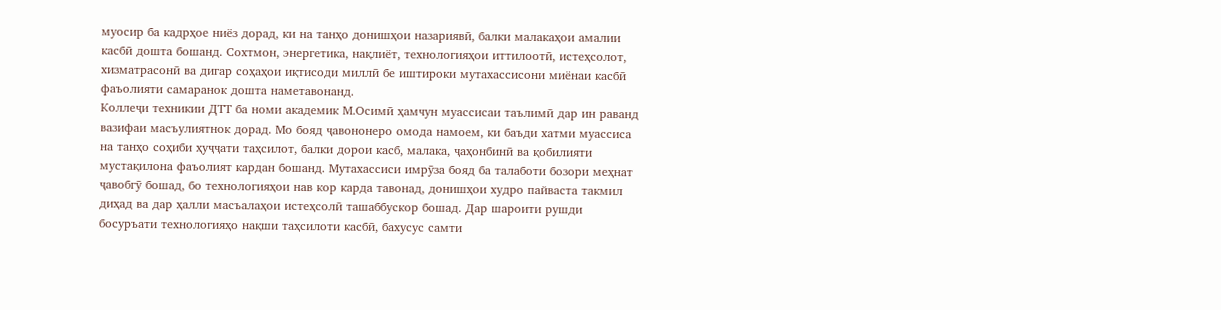муосир ба кадрҳое ниёз дорад, ки на танҳо донишҳои назариявӣ, балки малакаҳои амалии касбӣ дошта бошанд. Сохтмон, энергетика, нақлиёт, технологияҳои иттилоотӣ, истеҳсолот, хизматрасонӣ ва дигар соҳаҳои иқтисоди миллӣ бе иштироки мутахассисони миёнаи касбӣ фаъолияти самаранок дошта наметавонанд.
Коллеҷи техникии ДТТ ба номи академик М.Осимӣ ҳамчун муассисаи таълимӣ дар ин раванд вазифаи масъулиятнок дорад. Мо бояд ҷавононеро омода намоем, ки баъди хатми муассиса на танҳо соҳиби ҳуҷҷати таҳсилот, балки дорои касб, малака, ҷаҳонбинӣ ва қобилияти мустақилона фаъолият кардан бошанд. Мутахассиси имрӯза бояд ба талаботи бозори меҳнат ҷавобгӯ бошад, бо технологияҳои нав кор карда тавонад, донишҳои худро пайваста такмил диҳад ва дар ҳалли масъалаҳои истеҳсолӣ ташаббускор бошад. Дар шароити рушди босуръати технологияҳо нақши таҳсилоти касбӣ, бахусус самти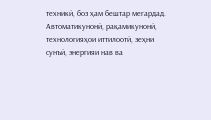техникӣ, боз ҳам бештар мегардад. Автоматикунонӣ, рақамикунонӣ, технологияҳои иттилоотӣ, зеҳни сунъӣ, энергияи нав ва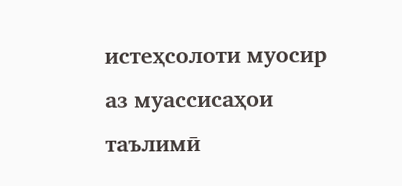истеҳсолоти муосир аз муассисаҳои таълимӣ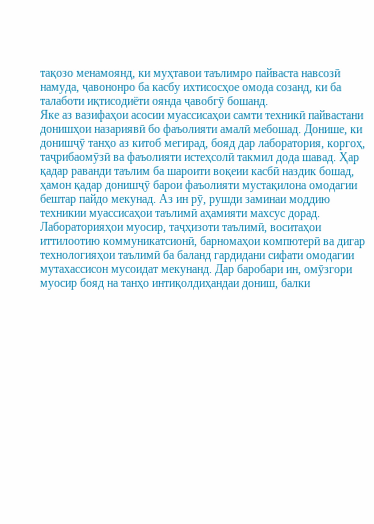тақозо менамоянд, ки муҳтавои таълимро пайваста навсозӣ намуда, ҷавононро ба касбу ихтисосҳое омода созанд, ки ба талаботи иқтисодиёти оянда ҷавобгӯ бошанд.
Яке аз вазифаҳои асосии муассисаҳои самти техникӣ пайвастани донишҳои назариявӣ бо фаъолияти амалӣ мебошад. Донише, ки донишҷӯ танҳо аз китоб мегирад, бояд дар лаборатория, коргоҳ, таҷрибаомӯзӣ ва фаъолияти истеҳсолӣ такмил дода шавад. Ҳар қадар раванди таълим ба шароити воқеии касбӣ наздик бошад, ҳамон қадар донишҷӯ барои фаъолияти мустақилона омодагии бештар пайдо мекунад. Аз ин рӯ, рушди заминаи моддию техникии муассисаҳои таълимӣ аҳамияти махсус дорад. Лабораторияҳои муосир, таҷҳизоти таълимӣ, воситаҳои иттилоотию коммуникатсионӣ, барномаҳои компютерӣ ва дигар технологияҳои таълимӣ ба баланд гардидани сифати омодагии мутахассисон мусоидат мекунанд. Дар баробари ин, омӯзгори муосир бояд на танҳо интиқолдиҳандаи дониш, балки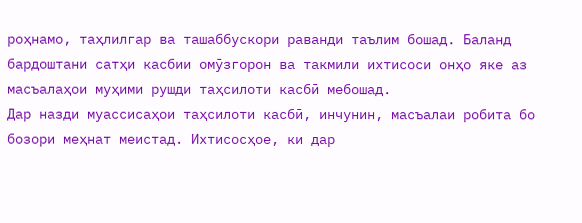роҳнамо, таҳлилгар ва ташаббускори раванди таълим бошад. Баланд бардоштани сатҳи касбии омӯзгорон ва такмили ихтисоси онҳо яке аз масъалаҳои муҳими рушди таҳсилоти касбӣ мебошад.
Дар назди муассисаҳои таҳсилоти касбӣ, инчунин, масъалаи робита бо бозори меҳнат меистад. Ихтисосҳое, ки дар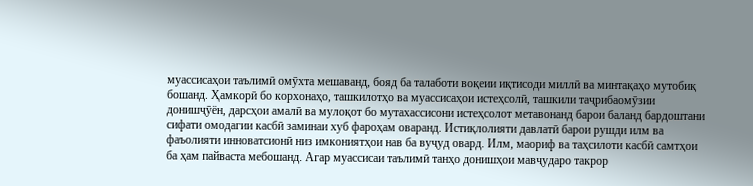муассисаҳои таълимӣ омӯхта мешаванд, бояд ба талаботи воқеии иқтисоди миллӣ ва минтақаҳо мутобиқ бошанд. Ҳамкорӣ бо корхонаҳо, ташкилотҳо ва муассисаҳои истеҳсолӣ, ташкили таҷрибаомӯзии донишҷӯён, дарсҳои амалӣ ва мулоқот бо мутахассисони истеҳсолот метавонанд барои баланд бардоштани сифати омодагии касбӣ заминаи хуб фароҳам оваранд. Истиқлолияти давлатӣ барои рушди илм ва фаъолияти инноватсионӣ низ имкониятҳои нав ба вуҷуд овард. Илм, маориф ва таҳсилоти касбӣ самтҳои ба ҳам пайваста мебошанд. Агар муассисаи таълимӣ танҳо донишҳои мавҷударо такрор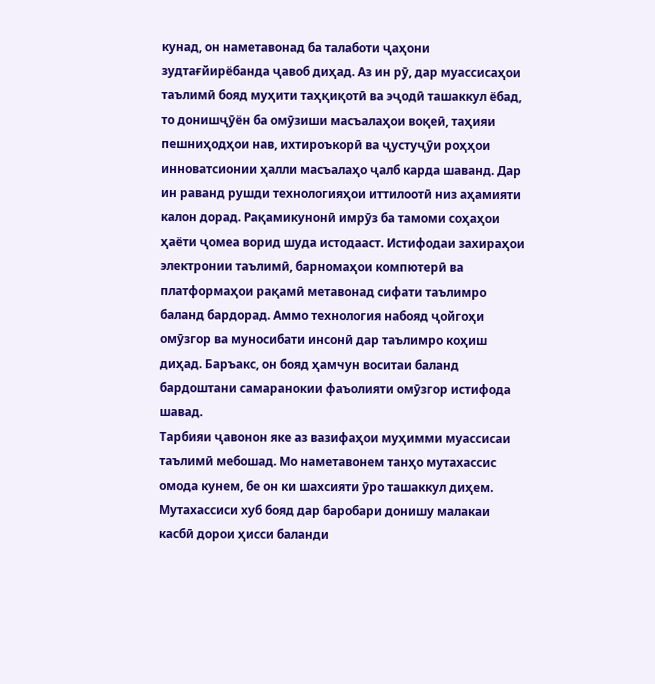кунад, он наметавонад ба талаботи ҷаҳони зудтағйирёбанда ҷавоб диҳад. Аз ин рӯ, дар муассисаҳои таълимӣ бояд муҳити таҳқиқотӣ ва эҷодӣ ташаккул ёбад, то донишҷӯён ба омӯзиши масъалаҳои воқеӣ, таҳияи пешниҳодҳои нав, ихтироъкорӣ ва ҷустуҷӯи роҳҳои инноватсионии ҳалли масъалаҳо ҷалб карда шаванд. Дар ин раванд рушди технологияҳои иттилоотӣ низ аҳамияти калон дорад. Рақамикунонӣ имрӯз ба тамоми соҳаҳои ҳаёти ҷомеа ворид шуда истодааст. Истифодаи захираҳои электронии таълимӣ, барномаҳои компютерӣ ва платформаҳои рақамӣ метавонад сифати таълимро баланд бардорад. Аммо технология набояд ҷойгоҳи омӯзгор ва муносибати инсонӣ дар таълимро коҳиш диҳад. Баръакс, он бояд ҳамчун воситаи баланд бардоштани самаранокии фаъолияти омӯзгор истифода шавад.
Тарбияи ҷавонон яке аз вазифаҳои муҳимми муассисаи таълимӣ мебошад. Мо наметавонем танҳо мутахассис омода кунем, бе он ки шахсияти ӯро ташаккул диҳем. Мутахассиси хуб бояд дар баробари донишу малакаи касбӣ дорои ҳисси баланди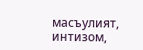масъулият, интизом,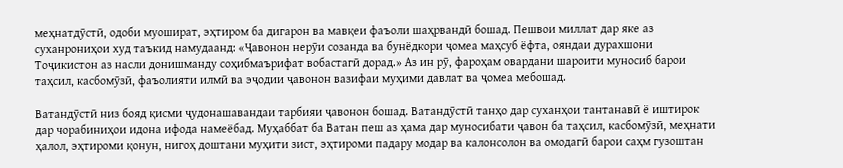меҳнатдӯстӣ, одоби муошират, эҳтиром ба дигарон ва мавқеи фаъоли шаҳрвандӣ бошад. Пешвои миллат дар яке аз суханрониҳои худ таъкид намудаанд: «Ҷавонон нерӯи созанда ва бунёдкори ҷомеа маҳсуб ёфта, ояндаи дурахшони Тоҷикистон аз насли донишманду соҳибмаърифат вобастагӣ дорад.» Аз ин рӯ, фароҳам овардани шароити муносиб барои таҳсил, касбомӯзӣ, фаъолияти илмӣ ва эҷодии ҷавонон вазифаи муҳими давлат ва ҷомеа мебошад.

Ватандӯстӣ низ бояд қисми ҷудонашавандаи тарбияи ҷавонон бошад. Ватандӯстӣ танҳо дар суханҳои тантанавӣ ё иштирок дар чорабиниҳои идона ифода намеёбад. Муҳаббат ба Ватан пеш аз ҳама дар муносибати ҷавон ба таҳсил, касбомӯзӣ, меҳнати ҳалол, эҳтироми қонун, нигоҳ доштани муҳити зист, эҳтироми падару модар ва калонсолон ва омодагӣ барои саҳм гузоштан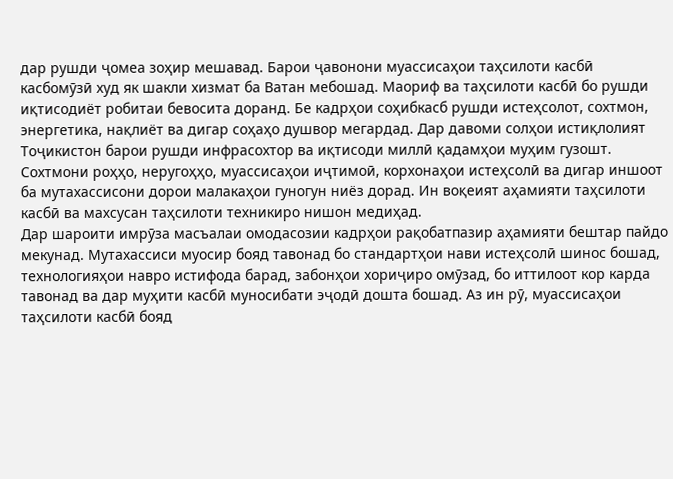дар рушди ҷомеа зоҳир мешавад. Барои ҷавонони муассисаҳои таҳсилоти касбӣ касбомӯзӣ худ як шакли хизмат ба Ватан мебошад. Маориф ва таҳсилоти касбӣ бо рушди иқтисодиёт робитаи бевосита доранд. Бе кадрҳои соҳибкасб рушди истеҳсолот, сохтмон, энергетика, нақлиёт ва дигар соҳаҳо душвор мегардад. Дар давоми солҳои истиқлолият Тоҷикистон барои рушди инфрасохтор ва иқтисоди миллӣ қадамҳои муҳим гузошт. Сохтмони роҳҳо, неругоҳҳо, муассисаҳои иҷтимоӣ, корхонаҳои истеҳсолӣ ва дигар иншоот ба мутахассисони дорои малакаҳои гуногун ниёз дорад. Ин воқеият аҳамияти таҳсилоти касбӣ ва махсусан таҳсилоти техникиро нишон медиҳад.
Дар шароити имрӯза масъалаи омодасозии кадрҳои рақобатпазир аҳамияти бештар пайдо мекунад. Мутахассиси муосир бояд тавонад бо стандартҳои нави истеҳсолӣ шинос бошад, технологияҳои навро истифода барад, забонҳои хориҷиро омӯзад, бо иттилоот кор карда тавонад ва дар муҳити касбӣ муносибати эҷодӣ дошта бошад. Аз ин рӯ, муассисаҳои таҳсилоти касбӣ бояд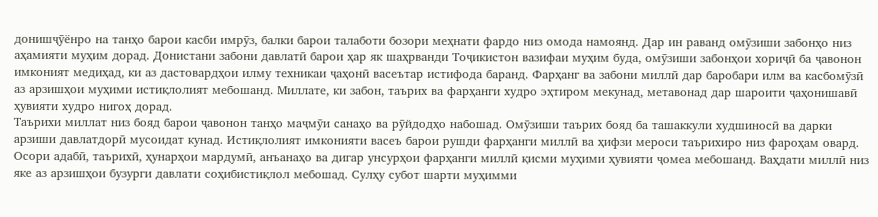донишҷӯёнро на танҳо барои касби имрӯз, балки барои талаботи бозори меҳнати фардо низ омода намоянд. Дар ин раванд омӯзиши забонҳо низ аҳамияти муҳим дорад. Донистани забони давлатӣ барои ҳар як шаҳрванди Тоҷикистон вазифаи муҳим буда, омӯзиши забонҳои хориҷӣ ба ҷавонон имконият медиҳад, ки аз дастовардҳои илму техникаи ҷаҳонӣ васеътар истифода баранд. Фарҳанг ва забони миллӣ дар баробари илм ва касбомӯзӣ аз арзишҳои муҳими истиқлолият мебошанд. Миллате, ки забон, таърих ва фарҳанги худро эҳтиром мекунад, метавонад дар шароити ҷаҳонишавӣ ҳувияти худро нигоҳ дорад.
Таърихи миллат низ бояд барои ҷавонон танҳо маҷмӯи санаҳо ва рӯйдодҳо набошад. Омӯзиши таърих бояд ба ташаккули худшиносӣ ва дарки арзиши давлатдорӣ мусоидат кунад. Истиқлолият имконияти васеъ барои рушди фарҳанги миллӣ ва ҳифзи мероси таърихиро низ фароҳам овард. Осори адабӣ, таърихӣ, ҳунарҳои мардумӣ, анъанаҳо ва дигар унсурҳои фарҳанги миллӣ қисми муҳими ҳувияти ҷомеа мебошанд. Ваҳдати миллӣ низ яке аз арзишҳои бузурги давлати соҳибистиқлол мебошад. Сулҳу субот шарти муҳимми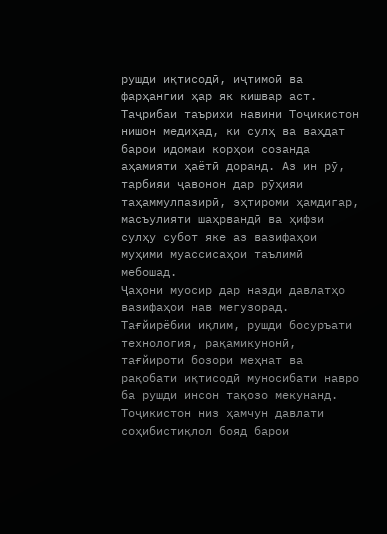рушди иқтисодӣ, иҷтимоӣ ва фарҳангии ҳар як кишвар аст. Таҷрибаи таърихи навини Тоҷикистон нишон медиҳад, ки сулҳ ва ваҳдат барои идомаи корҳои созанда аҳамияти ҳаётӣ доранд. Аз ин рӯ, тарбияи ҷавонон дар рӯҳияи таҳаммулпазирӣ, эҳтироми ҳамдигар, масъулияти шаҳрвандӣ ва ҳифзи сулҳу субот яке аз вазифаҳои муҳими муассисаҳои таълимӣ мебошад.
Ҷаҳони муосир дар назди давлатҳо вазифаҳои нав мегузорад. Тағйирёбии иқлим, рушди босуръати технология, рақамикунонӣ, тағйироти бозори меҳнат ва рақобати иқтисодӣ муносибати навро ба рушди инсон тақозо мекунанд. Тоҷикистон низ ҳамчун давлати соҳибистиқлол бояд барои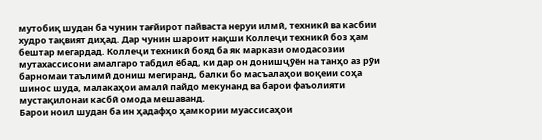мутобиқ шудан ба чунин тағйирот пайваста неруи илмӣ, техникӣ ва касбии худро тақвият диҳад. Дар чунин шароит нақши Коллеҷи техникӣ боз ҳам бештар мегардад. Коллеҷи техникӣ бояд ба як маркази омодасозии мутахассисони амалгаро табдил ёбад, ки дар он донишҷӯён на танҳо аз рӯи барномаи таълимӣ дониш мегиранд, балки бо масъалаҳои воқеии соҳа шинос шуда, малакаҳои амалӣ пайдо мекунанд ва барои фаъолияти мустақилонаи касбӣ омода мешаванд.
Барои ноил шудан ба ин ҳадафҳо ҳамкории муассисаҳои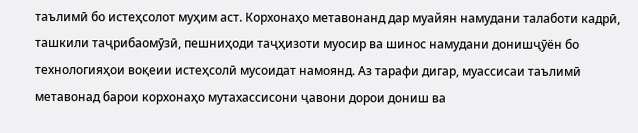таълимӣ бо истеҳсолот муҳим аст. Корхонаҳо метавонанд дар муайян намудани талаботи кадрӣ, ташкили таҷрибаомӯзӣ, пешниҳоди таҷҳизоти муосир ва шинос намудани донишҷӯён бо технологияҳои воқеии истеҳсолӣ мусоидат намоянд. Аз тарафи дигар, муассисаи таълимӣ метавонад барои корхонаҳо мутахассисони ҷавони дорои дониш ва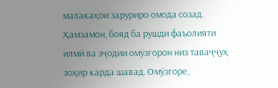малакаҳои заруриро омода созад. Ҳамзамон, бояд ба рушди фаъолияти илмӣ ва эҷодии омӯзгорон низ таваҷҷуҳ зоҳир карда шавад. Омӯзгоре,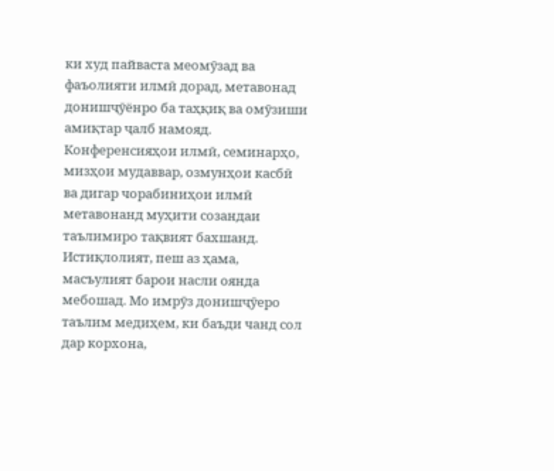ки худ пайваста меомӯзад ва фаъолияти илмӣ дорад, метавонад донишҷӯёнро ба таҳқиқ ва омӯзиши амиқтар ҷалб намояд. Конференсияҳои илмӣ, семинарҳо, мизҳои мудаввар, озмунҳои касбӣ ва дигар чорабиниҳои илмӣ метавонанд муҳити созандаи таълимиро тақвият бахшанд.
Истиқлолият, пеш аз ҳама, масъулият барои насли оянда мебошад. Мо имрӯз донишҷӯеро таълим медиҳем, ки баъди чанд сол дар корхона,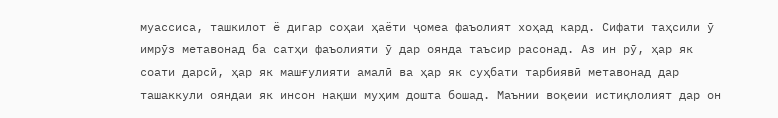муассиса, ташкилот ё дигар соҳаи ҳаёти ҷомеа фаъолият хоҳад кард. Сифати таҳсили ӯ имрӯз метавонад ба сатҳи фаъолияти ӯ дар оянда таъсир расонад. Аз ин рӯ, ҳар як соати дарсӣ, ҳар як машғулияти амалӣ ва ҳар як суҳбати тарбиявӣ метавонад дар ташаккули ояндаи як инсон нақши муҳим дошта бошад. Маънии воқеии истиқлолият дар он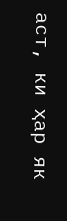аст, ки ҳар як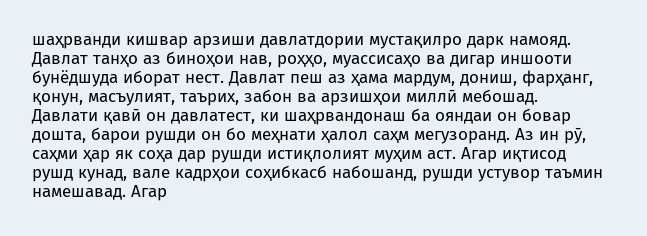шаҳрванди кишвар арзиши давлатдории мустақилро дарк намояд. Давлат танҳо аз биноҳои нав, роҳҳо, муассисаҳо ва дигар иншооти бунёдшуда иборат нест. Давлат пеш аз ҳама мардум, дониш, фарҳанг, қонун, масъулият, таърих, забон ва арзишҳои миллӣ мебошад. Давлати қавӣ он давлатест, ки шаҳрвандонаш ба ояндаи он бовар дошта, барои рушди он бо меҳнати ҳалол саҳм мегузоранд. Аз ин рӯ, саҳми ҳар як соҳа дар рушди истиқлолият муҳим аст. Агар иқтисод рушд кунад, вале кадрҳои соҳибкасб набошанд, рушди устувор таъмин намешавад. Агар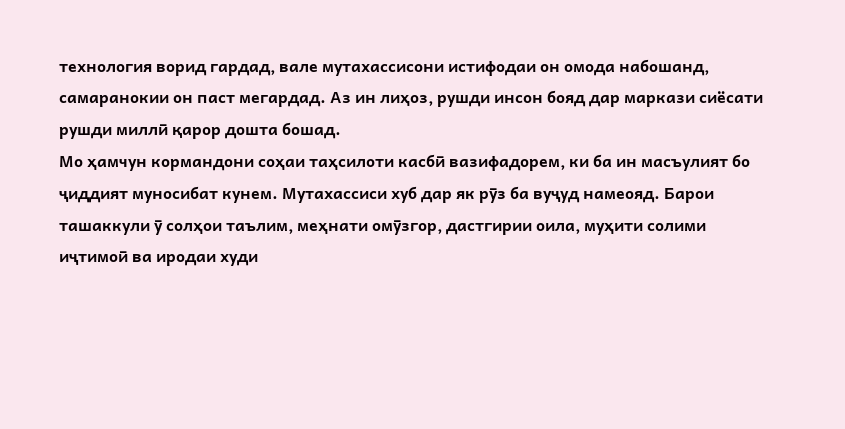технология ворид гардад, вале мутахассисони истифодаи он омода набошанд, самаранокии он паст мегардад. Аз ин лиҳоз, рушди инсон бояд дар маркази сиёсати рушди миллӣ қарор дошта бошад.
Мо ҳамчун кормандони соҳаи таҳсилоти касбӣ вазифадорем, ки ба ин масъулият бо ҷиддият муносибат кунем. Мутахассиси хуб дар як рӯз ба вуҷуд намеояд. Барои ташаккули ӯ солҳои таълим, меҳнати омӯзгор, дастгирии оила, муҳити солими иҷтимоӣ ва иродаи худи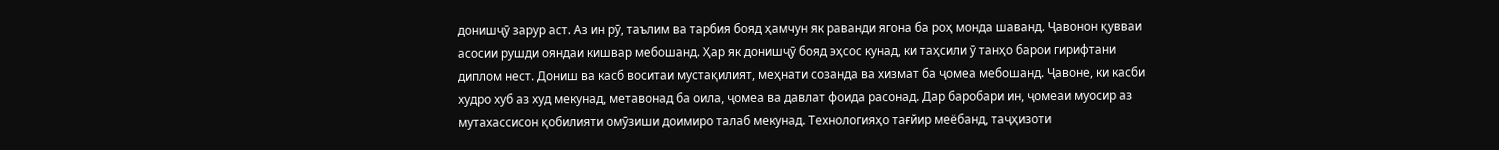донишҷӯ зарур аст. Аз ин рӯ, таълим ва тарбия бояд ҳамчун як раванди ягона ба роҳ монда шаванд. Ҷавонон қувваи асосии рушди ояндаи кишвар мебошанд. Ҳар як донишҷӯ бояд эҳсос кунад, ки таҳсили ӯ танҳо барои гирифтани диплом нест. Дониш ва касб воситаи мустақилият, меҳнати созанда ва хизмат ба ҷомеа мебошанд. Ҷавоне, ки касби худро хуб аз худ мекунад, метавонад ба оила, ҷомеа ва давлат фоида расонад. Дар баробари ин, ҷомеаи муосир аз мутахассисон қобилияти омӯзиши доимиро талаб мекунад. Технологияҳо тағйир меёбанд, таҷҳизоти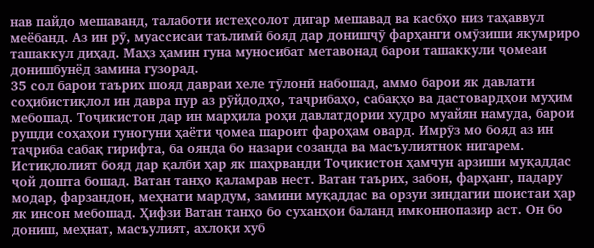нав пайдо мешаванд, талаботи истеҳсолот дигар мешавад ва касбҳо низ таҳаввул меёбанд. Аз ин рӯ, муассисаи таълимӣ бояд дар донишҷӯ фарҳанги омӯзиши якумриро ташаккул диҳад. Маҳз ҳамин гуна муносибат метавонад барои ташаккули ҷомеаи донишбунёд замина гузорад.
35 сол барои таърих шояд давраи хеле тӯлонӣ набошад, аммо барои як давлати соҳибистиқлол ин давра пур аз рӯйдодҳо, таҷрибаҳо, сабақҳо ва дастовардҳои муҳим мебошад. Тоҷикистон дар ин марҳила роҳи давлатдории худро муайян намуда, барои рушди соҳаҳои гуногуни ҳаёти ҷомеа шароит фароҳам овард. Имрӯз мо бояд аз ин таҷриба сабақ гирифта, ба оянда бо назари созанда ва масъулиятнок нигарем. Истиқлолият бояд дар қалби ҳар як шаҳрванди Тоҷикистон ҳамчун арзиши муқаддас ҷой дошта бошад. Ватан танҳо қаламрав нест. Ватан таърих, забон, фарҳанг, падару модар, фарзандон, меҳнати мардум, замини муқаддас ва орзуи зиндагии шоистаи ҳар як инсон мебошад. Ҳифзи Ватан танҳо бо суханҳои баланд имконнопазир аст. Он бо дониш, меҳнат, масъулият, ахлоқи хуб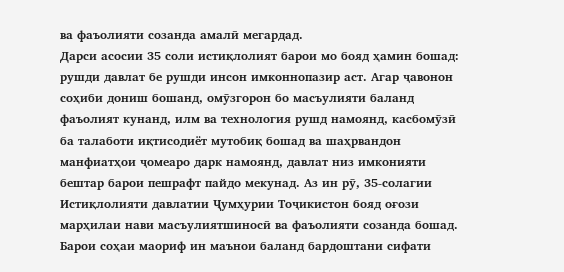ва фаъолияти созанда амалӣ мегардад.
Дарси асосии 35 соли истиқлолият барои мо бояд ҳамин бошад: рушди давлат бе рушди инсон имконнопазир аст. Агар ҷавонон соҳиби дониш бошанд, омӯзгорон бо масъулияти баланд фаъолият кунанд, илм ва технология рушд намоянд, касбомӯзӣ ба талаботи иқтисодиёт мутобиқ бошад ва шаҳрвандон манфиатҳои ҷомеаро дарк намоянд, давлат низ имконияти бештар барои пешрафт пайдо мекунад. Аз ин рӯ, 35-солагии Истиқлолияти давлатии Ҷумҳурии Тоҷикистон бояд оғози марҳилаи нави масъулиятшиносӣ ва фаъолияти созанда бошад. Барои соҳаи маориф ин маънои баланд бардоштани сифати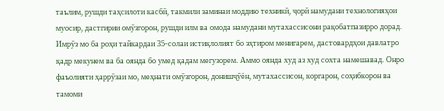таълим, рушди таҳсилоти касбӣ, такмили заминаи моддию техникӣ, ҷорӣ намудани технологияҳои муосир, дастгирии омӯзгорон, рушди илм ва омода намудани мутахассисони рақобатпазирро дорад.
Имрӯз мо ба роҳи тайкардаи 35-солаи истиқлолият бо эҳтиром менигарем, дастовардҳои давлатро қадр мекунем ва ба оянда бо умед қадам мегузорем. Аммо оянда худ аз худ сохта намешавад. Онро фаъолияти ҳаррӯзаи мо, меҳнати омӯзгорон, донишҷӯён, мутахассисон, коргарон, соҳибкорон ва тамоми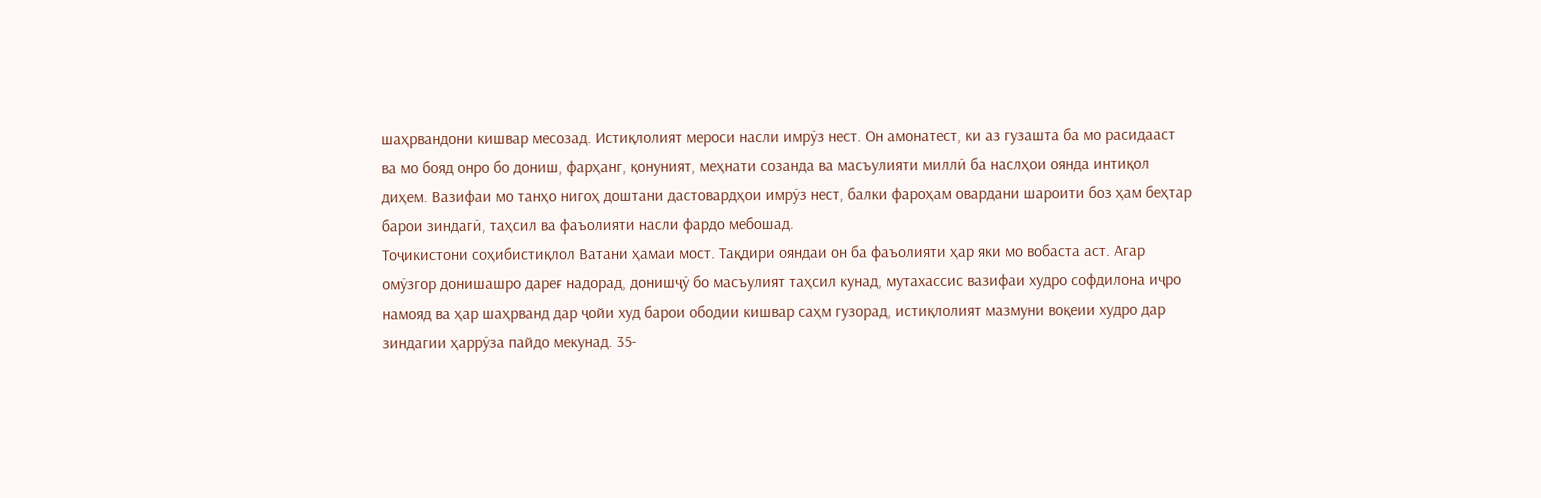шаҳрвандони кишвар месозад. Истиқлолият мероси насли имрӯз нест. Он амонатест, ки аз гузашта ба мо расидааст ва мо бояд онро бо дониш, фарҳанг, қонуният, меҳнати созанда ва масъулияти миллӣ ба наслҳои оянда интиқол диҳем. Вазифаи мо танҳо нигоҳ доштани дастовардҳои имрӯз нест, балки фароҳам овардани шароити боз ҳам беҳтар барои зиндагӣ, таҳсил ва фаъолияти насли фардо мебошад.
Тоҷикистони соҳибистиқлол Ватани ҳамаи мост. Тақдири ояндаи он ба фаъолияти ҳар яки мо вобаста аст. Агар омӯзгор донишашро дареғ надорад, донишҷӯ бо масъулият таҳсил кунад, мутахассис вазифаи худро софдилона иҷро намояд ва ҳар шаҳрванд дар ҷойи худ барои ободии кишвар саҳм гузорад, истиқлолият мазмуни воқеии худро дар зиндагии ҳаррӯза пайдо мекунад. 35-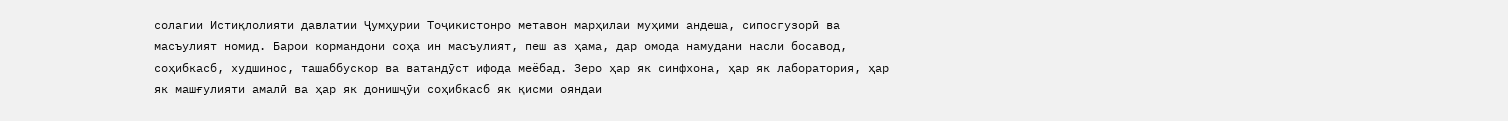солагии Истиқлолияти давлатии Ҷумҳурии Тоҷикистонро метавон марҳилаи муҳими андеша, сипосгузорӣ ва масъулият номид. Барои кормандони соҳа ин масъулият, пеш аз ҳама, дар омода намудани насли босавод, соҳибкасб, худшинос, ташаббускор ва ватандӯст ифода меёбад. Зеро ҳар як синфхона, ҳар як лаборатория, ҳар як машғулияти амалӣ ва ҳар як донишҷӯи соҳибкасб як қисми ояндаи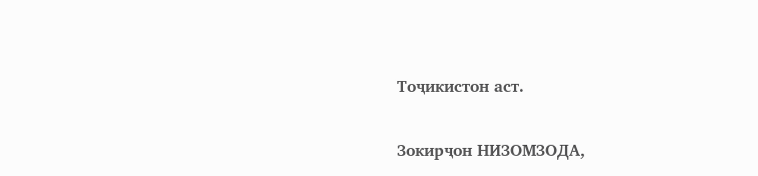Тоҷикистон аст.

Зокирҷон НИЗОМЗОДА,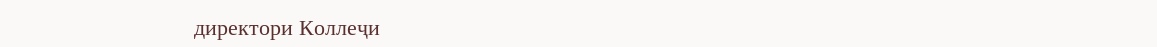директори Коллеҷи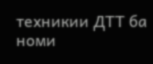техникии ДТТ ба номи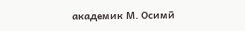академик М. Осимӣ